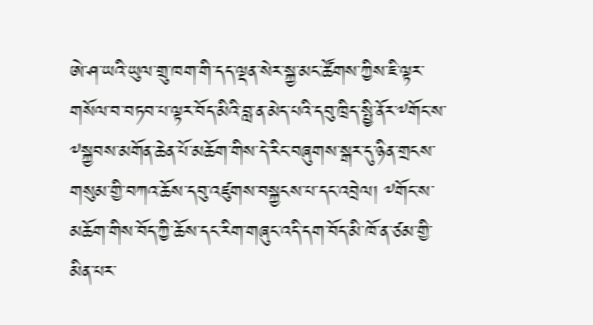ཨེ་ཤ་ཡའི་ཡུལ་གྲུ་ཁག་གི་དད་ལྡན་སེར་སྐྱ་མང་ཚོགས་ཀྱིས་ཇི་ལྟར་གསོལ་བ་བཏབ་པ་ལྟར་བོད་མིའི་བླ་ན་མེད་པའི་དབུ་ཁྲིད་སྤྱི་ནོར་༸གོང་ས་༸སྐྱབས་མགོན་ཆེན་པོ་མཆོག་གིས་དེ་རིང་བཞུགས་སྒར་དུ་ཉིན་གྲངས་གསུམ་གྱི་བཀའ་ཆོས་དབུ་འཛུགས་བསྐྱངས་པ་དང་འབྲེལ། ༸གོང་ས་མཆོག་གིས་བོད་ཀྱི་ཆོས་དང་རིག་གཞུང་འདི་དག་བོད་མི་ཁོ་ན་ཙམ་གྱི་མིན་པར་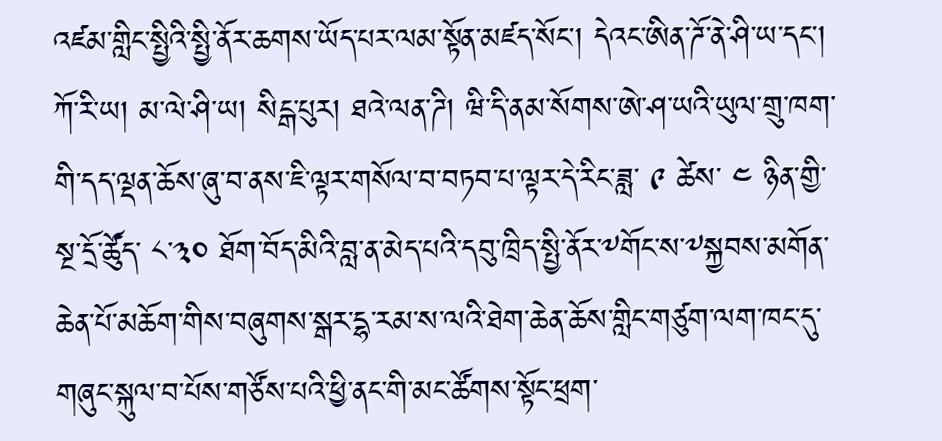འཛམ་གླིང་སྤྱིའི་སྤྱི་ནོར་ཆགས་ཡོད་པར་ལམ་སྟོན་མཛད་སོང་། དེའང་ཨིན་ཌོ་ནེ་ཤི་ཡ་དང་། ཀོ་རི་ཡ། མ་ལེ་ཤི་ཡ། སིངྒ་པུར། ཐའེ་ལན་ཌི། ཝི་དི་ནམ་སོགས་ཨེ་ཤ་ཡའི་ཡུལ་གྲུ་ཁག་གི་དད་ལྡན་ཆོས་ཞུ་བ་ནས་ཇི་ལྟར་གསོལ་བ་བཏབ་པ་ལྟར་དེ་རིང་ཟླ་ ༩ ཚེས་ ༤ ཉིན་གྱི་སྔ་དྲོ་ཚོུད་ ༨་༣༠ ཐོག་བོད་མིའི་བླ་ན་མེད་པའི་དབུ་ཁྲིད་སྤྱི་ནོར་༸གོང་ས་༸སྐྱབས་མགོན་ཆེན་པོ་མཆོག་གིས་བཞུགས་སྒར་དྷ་རམ་ས་ལའི་ཐེག་ཆེན་ཆོས་གླིང་གཙུག་ལག་ཁང་དུ་གཞུང་སྐུལ་བ་པོས་གཙོས་པའི་ཕྱི་ནང་གི་མང་ཚོགས་སྟོང་ཕྲག་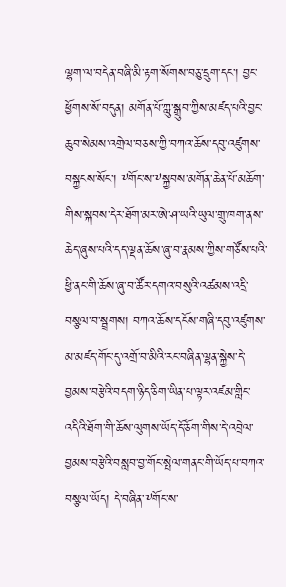ལྷག་ལ་བདེན་བཞི་མི་རྟག་སོགས་བཅུ་དྲུག་དང་། བྱང་ཕྱོགས་སོ་བདུན། མགོན་པོ་ཀླུ་སྒྲུབ་ཀྱིས་མཛད་པའི་བྱང་ཆུབ་སེམས་འགྲེལ་བཅས་ཀྱི་བཀའ་ཆོས་དབུ་འཛུགས་བསྐྱངས་སོང་། ༸གོང་ས་༸སྐྱབས་མགོན་ཆེན་པོ་མཆོག་གིས་སྐབས་དེར་ཐོག་མར་ཨེ་ཤ་ཡའི་ཡུལ་གྲུ་ཁག་ནས་ཆེད་ཞུས་པའི་དད་ལྡན་ཆོས་ཞུ་བ་རྣམས་ཀྱིས་གཙོས་པའི་ཕྱི་ནང་གི་ཆོས་ཞུ་བ་ཚོར་དགའ་བསུའི་འཚམས་འདྲི་བསྩལ་བ་སྦྲགས། བཀའ་ཆོས་དངོས་གཞི་དབུ་འཛུགས་མ་མཛད་གོང་དུ་འགྲོ་བ་མིའི་རང་བཞིན་ལྷན་སྐྱེས་དེ་བྱམས་བརྩེའི་བདག་ཉིད་ཅིག་ཡིན་པ་ལྟར་འཛམ་གླིང་འདིའི་ཐོག་གི་ཆོས་ལུགས་ཡོད་དོ་ཅོག་གིས་དེ་འབྲེལ་བྱམས་བརྩེའི་བསླབ་བྱ་གོང་སྤེལ་གནང་གི་ཡོད་པ་བཀའ་བསྩལ་ཡོད། དེ་བཞིན་༸གོང་ས་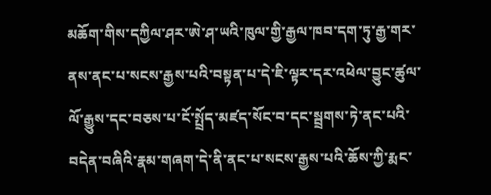མཆོག་གིས་དཀྱིལ་ཤར་ཨེ་ཤ་ཡའི་ཁུལ་གྱི་རྒྱལ་ཁབ་དག་ཏུ་རྒྱ་གར་ནས་ནང་པ་སངས་རྒྱས་པའི་བསྟན་པ་དེ་ཇི་ལྟར་དར་འཕེལ་བྱུང་ཚུལ་ལོ་རྒྱུས་དང་བཅས་པ་ངོ་སྤྲོད་མཛད་སོང་བ་དང་སྦྲགས་ཏེ་ནང་པའི་བདེན་བཞིའི་རྣམ་གཞག་དེ་ནི་ནང་པ་སངས་རྒྱས་པའི་ཆོས་ཀྱི་རྨང་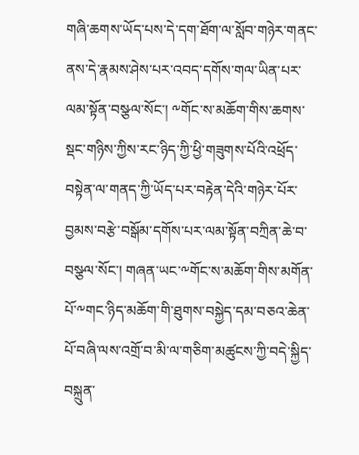གཞི་ཆགས་ཡོད་པས་དེ་དག་ཐོག་ལ་སློབ་གཉེར་གནང་ནས་དེ་རྣམས་ཤེས་པར་འབད་དགོས་གལ་ཡིན་པར་ལམ་སྟོན་བསྩལ་སོང་། ༸གོང་ས་མཆོག་གིས་ཆགས་སྡང་གཉིས་ཀྱིས་རང་ཉིད་ཀྱི་ཕྱི་གཟུགས་པོའི་འཕྲོད་བསྟེན་ལ་གནད་ཀྱི་ཡོད་པར་བརྟེན་དེའི་གཉེར་པོར་བྱམས་བརྩེ་བསྒོམ་དགོས་པར་ལམ་སྟོན་བཀྲིན་ཆེ་བ་བསྩལ་སོང་། གཞན་ཡང་༸གོང་ས་མཆོག་གིས་མགོན་པོ་༸གང་ཉིད་མཆོག་གི་ཐུགས་བསྐྱེད་དམ་བཅའ་ཆེན་པོ་བཞི་ལས་འགྲོ་བ་མི་ལ་གཅིག་མཚུངས་ཀྱི་བདེ་སྐྱིད་བསྐྲུན་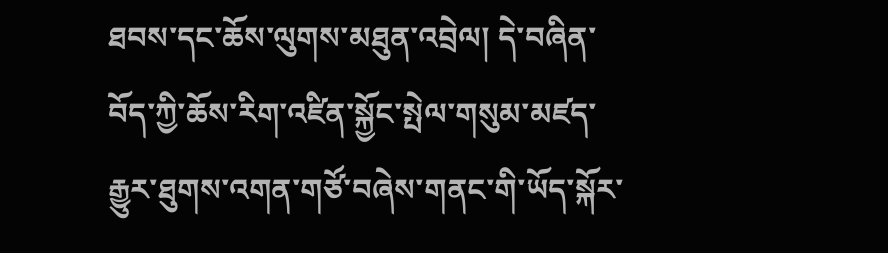ཐབས་དང་ཆོས་ལུགས་མཐུན་འབྲེལ། དེ་བཞིན་བོད་ཀྱི་ཆོས་རིག་འཛིན་སྐྱོང་སྤེལ་གསུམ་མཛད་རྒྱུར་ཐུགས་འགན་གཙོ་བཞེས་གནང་གི་ཡོད་སྐོར་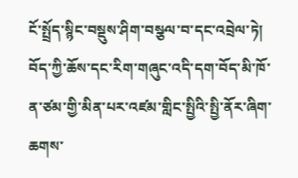ངོ་སྤྲོད་སྙིང་བསྡུས་ཤིག་བསྩལ་བ་དང་འབྲེལ་ཏེ། བོད་ཀྱི་ཆོས་དང་རིག་གཞུང་འདི་དག་བོད་མི་ཁོ་ན་ཙམ་གྱི་མིན་པར་འཛམ་གླིང་སྤྱིའི་སྤྱི་ནོར་ཞིག་ཆགས་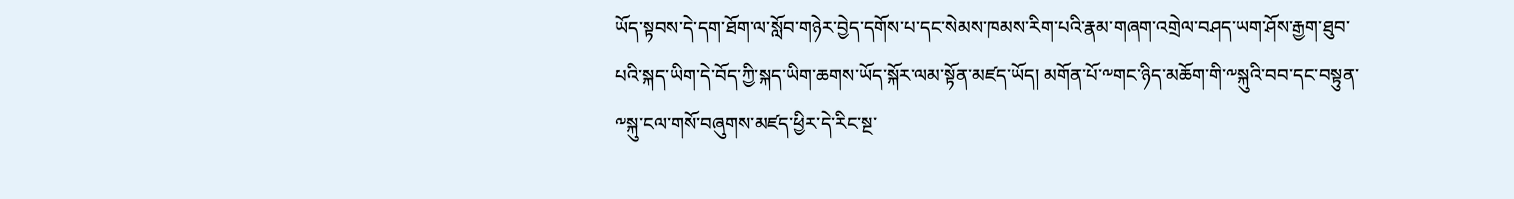ཡོད་སྟབས་དེ་དག་ཐོག་ལ་སློབ་གཉེར་བྱེད་དགོས་པ་དང་སེམས་ཁམས་རིག་པའི་རྣམ་གཞག་འགྲེལ་བཤད་ཡག་ཤོས་རྒྱག་ཐུབ་པའི་སྐད་ཡིག་དེ་བོད་ཀྱི་སྐད་ཡིག་ཆགས་ཡོད་སྐོར་ལམ་སྟོན་མཛད་ཡོད། མགོན་པོ་༸གང་ཉིད་མཆོག་གི་༸སྐུའི་བབ་དང་བསྟུན་༸སྐུ་ངལ་གསོ་བཞུགས་མཛད་ཕྱིར་དེ་རིང་སྔ་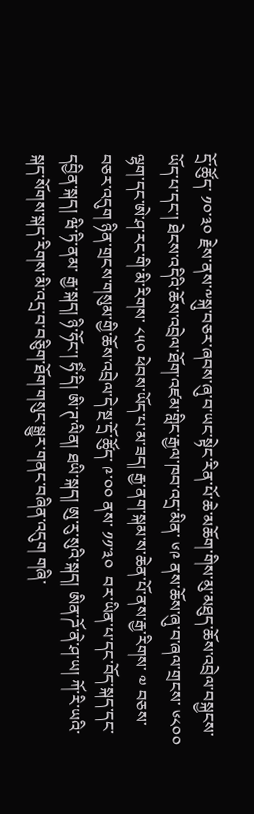དྲོ་ཚོུད་ ༡༠་༣༠ རྗེས་ནས་༸སྐུ་བཅར་ཞབས་ཞུ་བ་ཡང་སྟེང་རིན་པོ་ཆེ་མཆོག་གིས་མུ་མཐུད་ཆོས་འབྲེལ་བསྐྱངས་ཡོད་པ་དང་། ཐེངས་འདིའི་ཆོས་འབྲེལ་ཐོག་འཛམ་གླིང་རྒྱལ་ཁབ་འདྲ་མིན་ ༦༩ ནས་ཆོས་ཞུ་བ་ཞལ་གྲངས་ ༦༨༠༠ ལྷག་དང་ཨེ་ཤ་རང་གི་མི་རིགས་ ༨༥༠ ཕེབས་ཡོད་པ་མ་ཟད། རྒྱ་ནག་སྐམ་ས་ཆེན་པོ་ནས་རྒྱ་རིགས་ ༧ བཅས་བཅར་འདུག ཉིན་གྲངས་གསུམ་གྱི་ཆོས་འབྲེལ་དེ་སྔ་དྲོ་ཚོུད་ ༩་༠༠ ནས་ ༡༡་༣༠  བར་ཡིན་པ་དང་བོད་སྐད་དང་དབྱིན་སྐད། ཝི་ཏི་ནམ་ རྒྱ་སྐད། ཉི་ཧོང་། ཧིཾ་དི། ཨི་ཊ་ལིན། ཐཡི་སྐད། ཨུ་རུ་སུའི་སྐད། ཨིན་ཌོ་ནེ་ཤ་ཡ། ཀོ་རི་ཡའི་སྐད་སོགས་སྐད་རིགས་མི་འདྲ་བ་བཅིུག་ཐོག་གསུང་སྒྱུར་གནང་བཞིན་འདུག གཞི་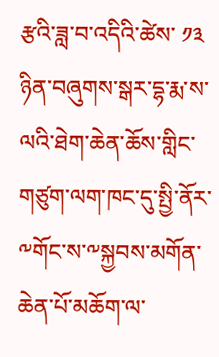རྩའི་ཟླ་བ་འདིའི་ཚེས་ ༡༣ ཉིན་བཞུགས་སྒར་དྷ་རྨ་ས་ལའི་ཐེག་ཆེན་ཆོས་གླིང་གཙུག་ལག་ཁང་དུ་སྤྱི་ནོར་༸གོང་ས་༸སྐྱབས་མགོན་ཆེན་པོ་མཆོག་ལ་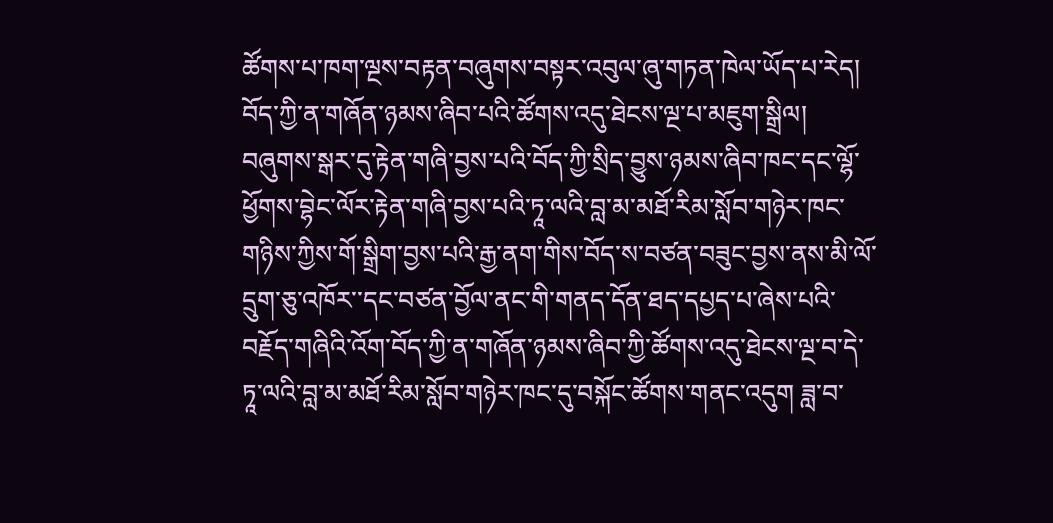ཚོགས་པ་ཁག་ལྔས་བརྟན་བཞུགས་བསྟར་འབུལ་ཞུ་གཏན་ཁེལ་ཡོད་པ་རེད།
བོད་ཀྱི་ན་གཞོན་ཉམས་ཞིབ་པའི་ཚོགས་འདུ་ཐེངས་ལྔ་པ་མཇུག་སྒྲིལ།
བཞུགས་སྒར་དུ་རྟེན་གཞི་བྱས་པའི་བོད་ཀྱི་སྲིད་བྱུས་ཉམས་ཞིབ་ཁང་དང་ལྷོ་ཕྱོགས་བྷེང་ལོར་རྟེན་གཞི་བྱས་པའི་ཏཱ་ལའི་བླ་མ་མཐོ་རིམ་སློབ་གཉེར་ཁང་གཉིས་ཀྱིས་གོ་སྒྲིག་བྱས་པའི་རྒྱ་ནག་གིས་བོད་ས་བཙན་བཟུང་བྱས་ནས་མི་ལོ་དྲུག་ཅུ་འཁོར་་དང་བཙན་བྱོལ་ནང་གི་གནད་དོན་ཐད་དཔྱད་པ་ཞེས་པའི་བརྗོད་གཞིའི་འོག་བོད་ཀྱི་ན་གཞོན་ཉམས་ཞིབ་ཀྱི་ཚོགས་འདུ་ཐེངས་ལྔ་བ་དེ་ཏཱ་ལའི་བླ་མ་མཐོ་རིམ་སློབ་གཉེར་ཁང་དུ་བསྐོང་ཚོགས་གནང་འདུག ཟླ་བ་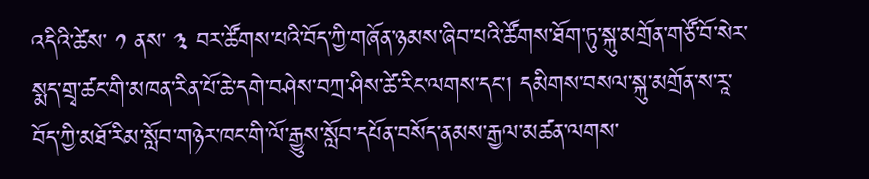འདིའི་ཚེས་ ༡ ནས་ ༣ བར་ཚོགས་པའི་བོད་ཀྱི་གཞོན་ཉམས་ཞིབ་པའི་ཚོགས་ཐོག་ཏུ་སྐུ་མགྲོན་གཙོ་བོ་སེར་སྨད་གྲྭ་ཚང་གི་མཁན་རིན་པོ་ཆེ་དགེ་བཤེས་བཀྲ་ཤིས་ཚེ་རིང་ལགས་དང་། དམིགས་བསལ་སྐུ་མགྲོན་ས་རཱ་བོད་ཀྱི་མཐོ་རིམ་སློབ་གཉེར་ཁང་གི་ལོ་རྒྱུས་སློབ་དཔོན་བསོད་ནམས་རྒྱལ་མཚན་ལགས་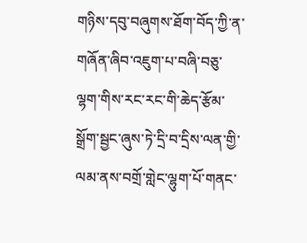གཉིས་དབུ་བཞུགས་ཐོག་བོད་ཀྱི་ན་གཞོན་ཞིབ་འཇུག་པ་བཞི་བཅུ་ལྷག་གིས་རང་རང་གི་ཆེད་རྩོམ་སྒྲོག་སྦྱང་ཞུས་ཏེ་དྲི་བ་དྲིས་ལན་གྱི་ལམ་ནས་བགྲོ་གླེང་ལྷུག་པོ་གནང་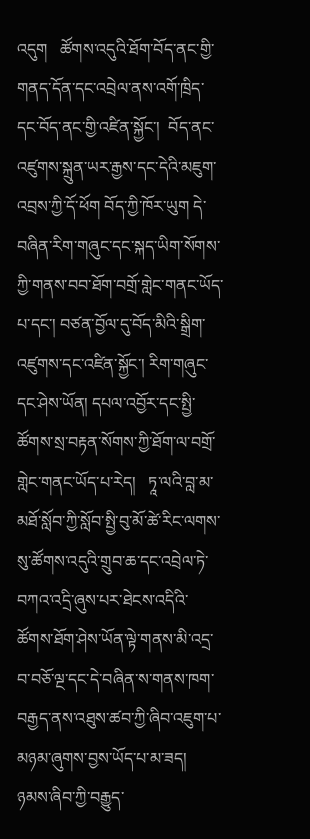འདུག   ཚོགས་འདུའི་ཐོག་བོད་ནང་གྱི་གནད་དོན་དང་འབྲེལ་ནས་འགོ་ཁྲིད་དང་བོད་ནང་གྱི་འཛིན་སྐྱོང་།  བོད་ནང་འཛུགས་སྐྲུན་ཡར་རྒྱས་དང་དེའི་མཇུག་འབྲས་ཀྱི་དོ་ཕོག བོད་ཀྱི་ཁོར་ཡུག དེ་བཞིན་རིག་གཞུང་དང་སྐད་ཡིག་སོགས་ཀྱི་གནས་བབ་ཐོག་བགྲོ་གླེང་གནང་ཡོད་པ་དང་། བཙན་བྱོལ་དུ་བོད་མིའི་སྒྲིག་འཛུགས་དང་འཛིན་སྐྱོང་། རིག་གཞུང་དང་ཤེས་ཡོན། དཔལ་འབྱོར་དང་སྤྱི་ཚོགས་སྲ་བརྟན་སོགས་ཀྱི་ཐོག་ལ་བགྲོ་གླེང་གནང་ཡོད་པ་རེད།   ཏཱ་ལའི་བླ་མ་མཐོ་སློབ་ཀྱི་སློབ་སྤྱི་བུ་མོ་ཚེ་རིང་ལགས་སུ་ཚོགས་འདུའི་གྲུབ་ཆ་དང་འབྲེལ་ཏེ་བཀའ་འདྲི་ཞུས་པར་ཐེངས་འདིའི་ཚོགས་ཐོག་ཤེས་ཡོན་ལྟེ་གནས་མི་འདྲ་བ་བཅོ་ལྔ་དང་དེ་བཞིན་ས་གནས་ཁག་བརྒྱད་ནས་འཐུས་ཚབ་ཀྱི་ཞིབ་འཇུག་པ་མཉམ་ཞུགས་བྱས་ཡོད་པ་མ་ཟད། ཉམས་ཞིབ་ཀྱི་བརྒྱུད་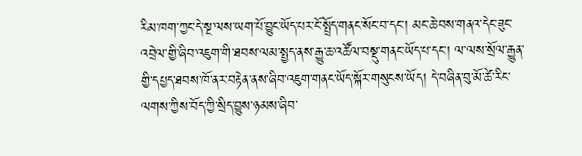རིམ་ཁག་ཀྱང་དེ་སྔ་ལས་ཡག་པོ་བྱུང་ཡོད་པར་ངོ་སྤྲོད་གནང་སོང་བ་དང་། མང་ཆེ་བས་གནའ་དེང་ཟུང་འབྲེལ་གྱི་ཞིབ་འཇུག་གི་ཐབས་ལམ་སྤྱད་ནས་རྒྱུ་ཆ་འཚོལ་བསྡུ་གནང་ཡོད་པ་དང་། ལ་ལས་སྲོལ་རྒྱུན་གྱི་དཔྱད་ཐབས་ཁོ་ནར་བརྟེན་ནས་ཞིབ་འཇུག་གནང་ཡོད་སྐོར་གསུངས་ཡོད། དེ་བཞིན་བུ་མོ་ཚེ་རིང་ལགས་ཀྱིས་བོད་ཀྱི་སྲིད་བྱུས་ཉམས་ཞིབ་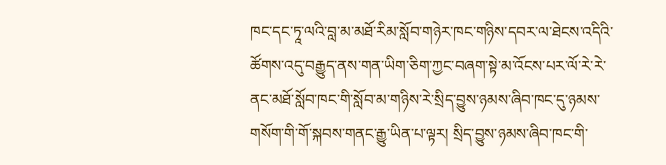ཁང་དང་ཏཱ་ལའི་བླ་མ་མཐོ་རིམ་སློབ་གཉེར་ཁང་གཉིས་དབར་ལ་ཐེངས་འདིའི་ཚོགས་འདུ་བརྒྱུད་ནས་གན་ཡིག་ཅིག་ཀྱང་བཞག་སྟེ་མ་འོངས་པར་ལོ་རེ་རེ་ནང་མཐོ་སློབ་ཁང་གི་སློབ་མ་གཉིས་རེ་སྲིད་བྱུས་ཉམས་ཞིབ་ཁང་དུ་ཉམས་གསོག་གི་གོ་སྐབས་གནང་རྒྱུ་ཡིན་པ་ལྟར། སྲིད་བྱུས་ཉམས་ཞིབ་ཁང་གི་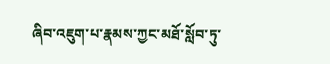ཞིབ་འཇུག་པ་རྣམས་ཀྱང་མཐོ་སློབ་ཏུ་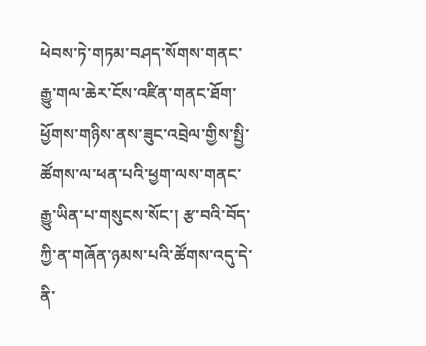ཕེབས་ཏེ་གཏམ་བཤད་སོགས་གནང་རྒྱུ་གལ་ཆེར་ངོས་འཛིན་གནང་ཐོག་ཕྱོགས་གཉིས་ནས་ཟུང་འབྲེལ་གྱིས་སྤྱི་ཚོགས་ལ་ཕན་པའི་ཕྱག་ལས་གནང་རྒྱུ་ཡིན་པ་གསུངས་སོང་། རྩ་བའི་བོད་ཀྱི་ན་གཞོན་ཉམས་པའི་ཚོགས་འདུ་དེ་ནི་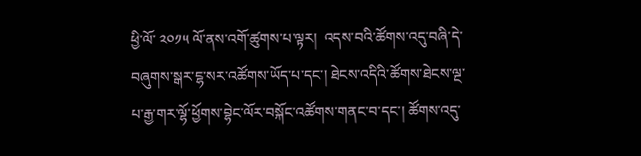ཕྱི་ལོ་ ༢༠༡༥ ལོ་ནས་འགོ་ཚུགས་པ་ལྟར།  འདས་བའི་ཚོགས་འདུ་བཞི་དེ་བཞུགས་སྒར་ངྷ་སར་འཚོགས་ཡོད་པ་དང་། ཐེངས་འདིའི་ཚོགས་ཐེངས་ལྔ་པ་རྒྱ་གར་ལྷོ་ཕྱོགས་བྷེང་ལོར་བསྐོང་འཚོགས་གནང་བ་དང་། ཚོགས་འདུ་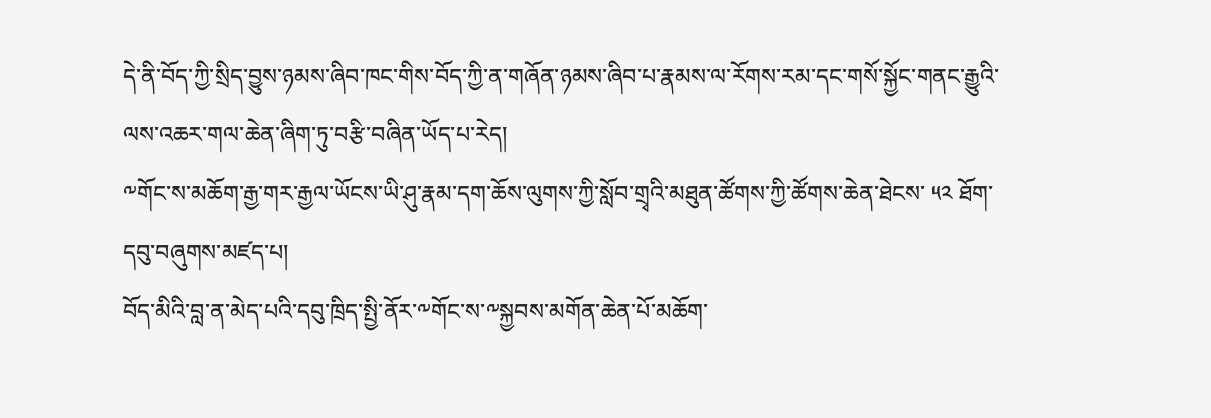དེ་ནི་བོད་ཀྱི་སྲིད་བྱུས་ཉམས་ཞིབ་ཁང་གིས་བོད་ཀྱི་ན་གཞོན་ཉམས་ཞིབ་པ་རྣམས་ལ་རོགས་རམ་དང་གསོ་སྐྱོང་གནང་རྒྱུའི་ལས་འཆར་གལ་ཆེན་ཞིག་ཏུ་བརྩི་བཞིན་ཡོད་པ་རེད།
༸གོང་ས་མཆོག་རྒྱ་གར་རྒྱལ་ཡོངས་ཡི་ཤུ་རྣམ་དག་ཆོས་ལུགས་ཀྱི་སློབ་གྲྭའི་མཐུན་ཚོགས་ཀྱི་ཚོགས་ཆེན་ཐེངས་ ༥༢ ཐོག་དབུ་བཞུགས་མཛད་པ།
བོད་མིའི་བླ་ན་མེད་པའི་དབུ་ཁྲིད་སྤྱི་ནོར་༸གོང་ས་༸སྐྱབས་མགོན་ཆེན་པོ་མཆོག་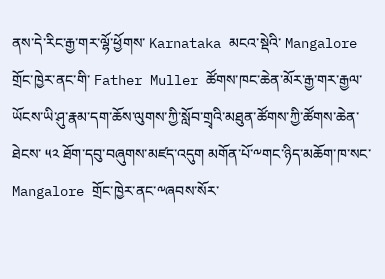ནས་དེ་རིང་རྒྱ་གར་ལྷོ་ཕྱོགས་ Karnataka མངའ་སྡེའི་ Mangalore གྲོང་ཁྱེར་ནང་གི་ Father Muller ཚོགས་ཁང་ཆེན་མོར་རྒྱ་གར་རྒྱལ་ཡོངས་ཡི་ཤུ་རྣམ་དག་ཆོས་ལུགས་ཀྱི་སློབ་གྲྭའི་མཐུན་ཚོགས་ཀྱི་ཚོགས་ཆེན་ཐེངས་ ༥༢ ཐོག་དབུ་བཞུགས་མཛད་འདུག མགོན་པོ་༸གང་ཉིད་མཆོག་ཁ་སང་ Mangalore གྲོང་ཁྱེར་ནང་༸ཞབས་སོར་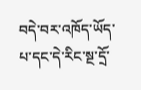བདེ་བར་འཁོད་ཡོད་པ་དང་དེ་རིང་སྔ་དྲོ་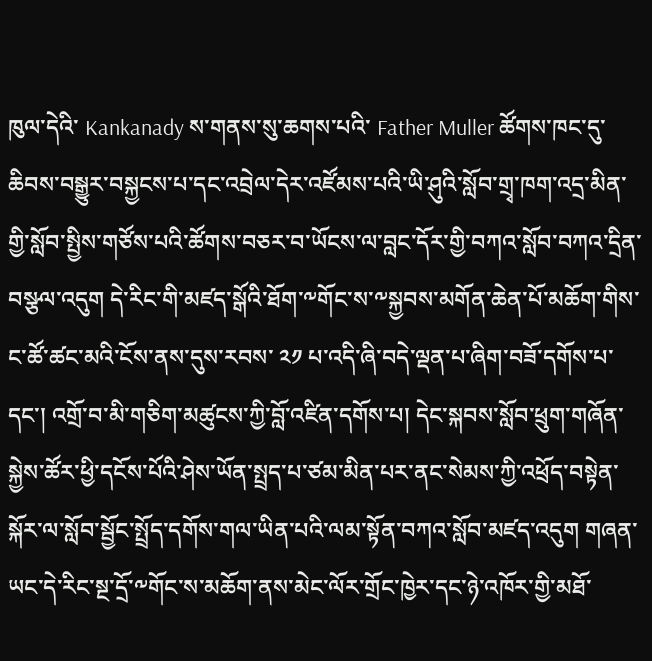ཁུལ་དེའི་ Kankanady ས་གནས་སུ་ཆགས་པའི་ Father Muller ཚོགས་ཁང་དུ་ཆིབས་བསྒྱུར་བསྐྱངས་པ་དང་འབྲེལ་དེར་འཛོམས་པའི་ཡི་ཤུའི་སློབ་གྲྭ་ཁག་འདྲ་མིན་གྱི་སློབ་སྤྱིས་གཙོས་པའི་ཚོགས་བཅར་བ་ཡོངས་ལ་བླང་དོར་གྱི་བཀའ་སློབ་བཀའ་དྲིན་བསྩལ་འདུག དེ་རིང་གི་མཛད་སྒོའི་ཐོག་༸གོང་ས་༸སྐྱབས་མགོན་ཆེན་པོ་མཆོག་གིས་ང་ཚོ་ཚང་མའི་ངོས་ནས་དུས་རབས་ ༢༡ པ་འདི་ཞི་བདེ་ལྡན་པ་ཞིག་བཟོ་དགོས་པ་དང་། འགྲོ་བ་མི་གཅིག་མཚུངས་ཀྱི་བློ་འཛིན་དགོས་པ། དེང་སྐབས་སློབ་ཕྲུག་གཞོན་སྐྱེས་ཚོར་ཕྱི་དངོས་པོའི་ཤེས་ཡོན་སྤྲད་པ་ཙམ་མིན་པར་ནང་སེམས་ཀྱི་འཕྲོད་བསྟེན་སྐོར་ལ་སློབ་སྦྱོང་སྤྲོད་དགོས་གལ་ཡིན་པའི་ལམ་སྟོན་བཀའ་སློབ་མཛད་འདུག གཞན་ཡང་དེ་རིང་སྔ་དྲོ་༸གོང་ས་མཆོག་ནས་མེང་ལོར་གྲོང་ཁྱེར་དང་ཉེ་འཁོར་གྱི་མཐོ་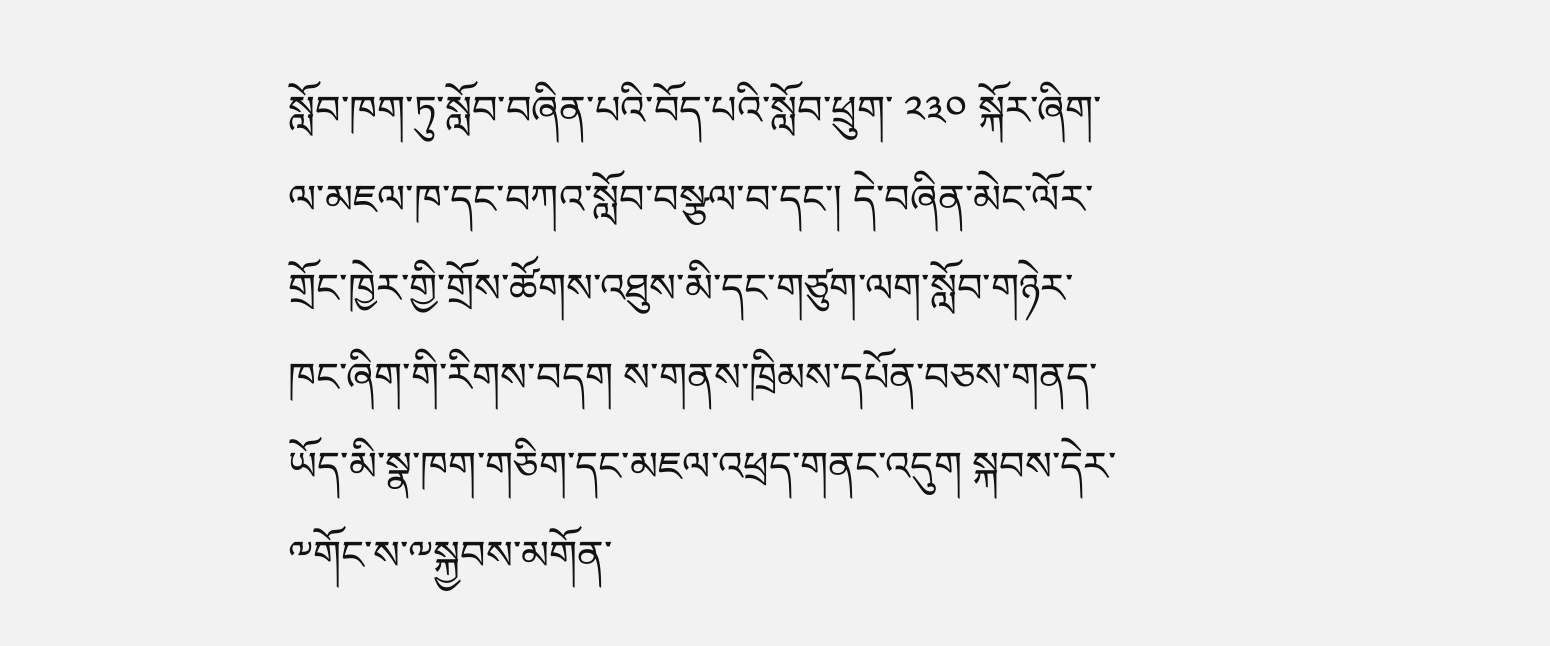སློབ་ཁག་ཏུ་སློབ་བཞིན་པའི་བོད་པའི་སློབ་ཕྲུག་ ༢༣༠ སྐོར་ཞིག་ལ་མཇལ་ཁ་དང་བཀའ་སློབ་བསྩལ་བ་དང་། དེ་བཞིན་མེང་ལོར་གྲོང་ཁྱེར་གྱི་གྲོས་ཚོགས་འཐུས་མི་དང་གཙུག་ལག་སློབ་གཉེར་ཁང་ཞིག་གི་རིགས་བདག ས་གནས་ཁྲིམས་དཔོན་བཅས་གནད་ཡོད་མི་སྣ་ཁག་གཅིག་དང་མཇལ་འཕྲད་གནང་འདུག སྐབས་དེར་༸གོང་ས་༸སྐྱབས་མགོན་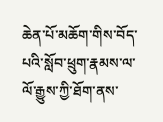ཆེན་པོ་མཆོག་གིས་བོད་པའི་སློབ་ཕྲུག་རྣམས་ལ་ལོ་རྒྱུས་ཀྱི་ཐོག་ནས་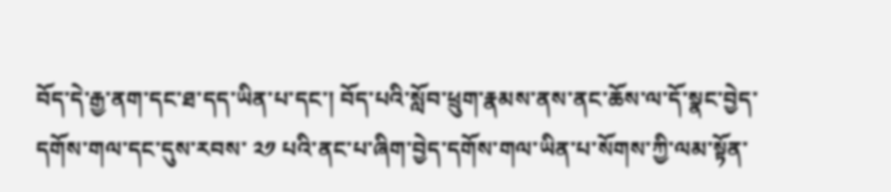བོད་དེ་རྒྱ་ནག་དང་ཐ་དད་ཡིན་པ་དང་། བོད་པའི་སློབ་ཕྲུག་རྣམས་ནས་ནང་ཆོས་ལ་དོ་སྣང་བྱེད་དགོས་གལ་དང་དུས་རབས་ ༢༡ པའི་ནང་པ་ཞིག་བྱེད་དགོས་གལ་ཡིན་པ་སོགས་ཀྱི་ལམ་སྟོན་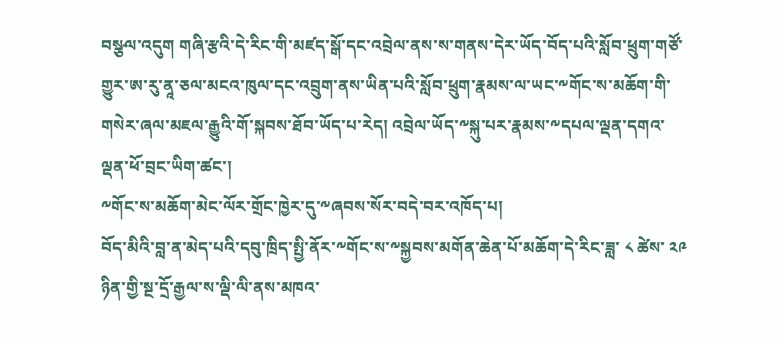བསྩལ་འདུག གཞི་རྩའི་དེ་རིང་གི་མཛད་སྒོ་དང་འབྲེལ་ནས་ས་གནས་དེར་ཡོད་བོད་པའི་སློབ་ཕྲུག་གཙོ་གྱུར་ཨ་རུ་ནཱ་ཅལ་མངའ་ཁུལ་དང་འབྲུག་ནས་ཡིན་པའི་སློབ་ཕྲུག་རྣམས་ལ་ཡང་༸གོང་ས་མཆོག་གི་གསེར་ཞལ་མཇལ་རྒྱུའི་གོ་སྐབས་ཐོབ་ཡོད་པ་རེད། འབྲེལ་ཡོད་༸སྐུ་པར་རྣམས་༸དཔལ་ལྡན་དགའ་ལྡན་ཕོ་བྲང་ཡིག་ཚང་།
༸གོང་ས་མཆོག་མེང་ལོར་གྲོང་ཁྱེར་དུ་༸ཞབས་སོར་བདེ་བར་འཁོད་པ།
བོད་མིའི་བླ་ན་མེད་པའི་དབུ་ཁྲིད་སྤྱི་ནོར་༸གོང་ས་༸སྐྱབས་མགོན་ཆེན་པོ་མཆོག་དེ་རིང་ཟླ་ ༨ ཚེས་ ༢༩ ཉིན་གྱི་སྔ་དྲོ་རྒྱལ་ས་ལྡི་ལི་ནས་མཁའ་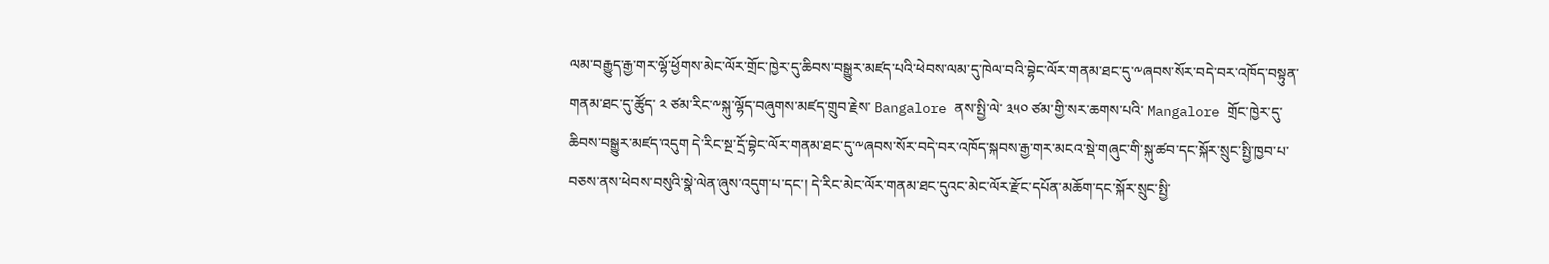ལམ་བརྒྱུད་རྒྱ་གར་ལྷོ་ཕྱོགས་མེང་ལོར་གྲོང་ཁྱེར་དུ་ཆིབས་བསྒྱུར་མཛད་པའི་ཕེབས་ལམ་དུ་ཁེལ་བའི་བྷེང་ལོར་གནམ་ཐང་དུ་༸ཞབས་སོར་བདེ་བར་འཁོད་བསྟུན་གནམ་ཐང་དུ་ཚོུད་ ༢ ཙམ་རིང་༸སྐུ་ལྷོད་བཞུགས་མཛད་གྲུབ་རྗེས་ Bangalore ནས་སྤྱི་ལེ་ ༣༥༠ ཙམ་གྱི་སར་ཆགས་པའི་ Mangalore གྲོང་ཁྱེར་དུ་ཆིབས་བསྒྱུར་མཛད་འདུག དེ་རིང་སྔ་དྲོ་བྷེང་ལོར་གནམ་ཐང་དུ་༸ཞབས་སོར་བདེ་བར་འཁོད་སྐབས་རྒྱ་གར་མངའ་སྡེ་གཞུང་གི་སྐུ་ཚབ་དང་སྐོར་སྲུང་སྤྱི་ཁྱབ་པ་བཅས་ནས་ཕེབས་བསུའི་སྣེ་ལེན་ཞུས་འདུག་པ་དང་། དེ་རིང་མེང་ལོར་གནམ་ཐང་དུའང་མེང་ལོར་རྫོང་དཔོན་མཆོག་དང་སྐོར་སྲུང་སྤྱི་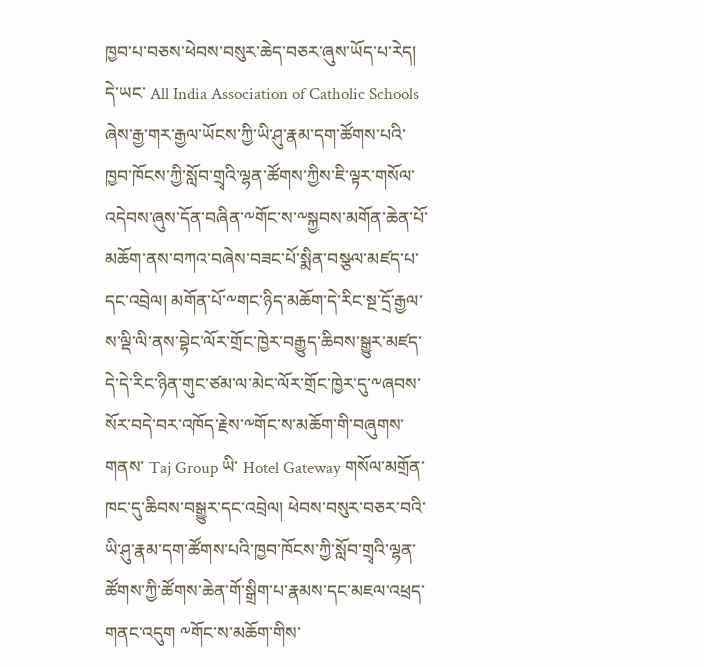ཁྱབ་པ་བཅས་ཕེབས་བསུར་ཆེད་བཅར་ཞུས་ཡོད་པ་རེད། དེ་ཡང་ All India Association of Catholic Schools ཞེས་རྒྱ་གར་རྒྱལ་ཡོངས་ཀྱི་ཡི་ཤུ་རྣམ་དག་ཚོགས་པའི་ཁྱབ་ཁོངས་ཀྱི་སློབ་གྲྭའི་ལྷན་ཚོགས་ཀྱིས་ཇི་ལྟར་གསོལ་འདེབས་ཞུས་དོན་བཞིན་༸གོང་ས་༸སྐྱབས་མགོན་ཆེན་པོ་མཆོག་ནས་བཀའ་བཞེས་བཟང་པོ་སྨིན་བསྩལ་མཛད་པ་དང་འབྲེལ། མགོན་པོ་༸གང་ཉིད་མཆོག་དེ་རིང་སྔ་དྲོ་རྒྱལ་ས་ལྡི་ལི་ནས་བྷེང་ལོར་གྲོང་ཁྱེར་བརྒྱུད་ཆིབས་སྒྱུར་མཛད་དེ་དེ་རིང་ཉིན་གུང་ཙམ་ལ་མེང་ལོར་གྲོང་ཁྱེར་དུ་༸ཞབས་སོར་བདེ་བར་འཁོད་རྗེས་༸གོང་ས་མཆོག་གི་བཞུགས་གནས་ Taj Group ཡི་ Hotel Gateway གསོལ་མགྲོན་ཁང་དུ་ཆིབས་བསྒྱུར་དང་འབྲེལ། ཕེབས་བསུར་བཅར་བའི་ཡི་ཤུ་རྣམ་དག་ཚོགས་པའི་ཁྱབ་ཁོངས་ཀྱི་སློབ་གྲྭའི་ལྷན་ཚོགས་ཀྱི་ཚོགས་ཆེན་གོ་སྒྲིག་པ་རྣམས་དང་མཇལ་འཕྲད་གནང་འདུག ༸གོང་ས་མཆོག་གིས་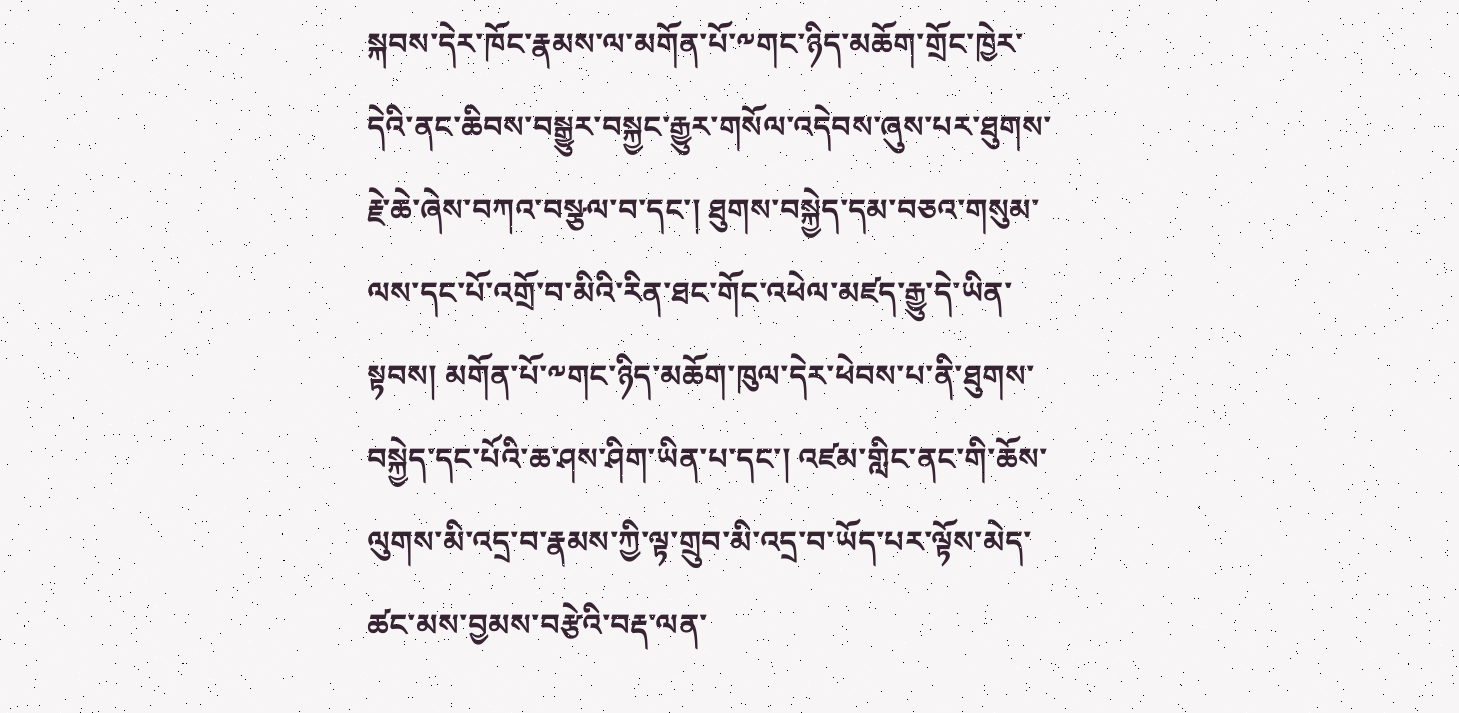སྐབས་དེར་ཁོང་རྣམས་ལ་མགོན་པོ་༸གང་ཉིད་མཆོག་གྲོང་ཁྱེར་དེའི་ནང་ཆིབས་བསྒྱུར་བསྐྱང་རྒྱུར་གསོལ་འདེབས་ཞུས་པར་ཐུགས་རྗེ་ཆེ་ཞེས་བཀའ་བསྩལ་བ་དང་། ཐུགས་བསྐྱེད་དམ་བཅའ་གསུམ་ལས་དང་པོ་འགྲོ་བ་མིའི་རིན་ཐང་གོང་འཕེལ་མཛད་རྒྱུ་དེ་ཡིན་སྟབས། མགོན་པོ་༸གང་ཉིད་མཆོག་ཁུལ་དེར་ཕེབས་པ་ནི་ཐུགས་བསྐྱེད་དང་པོའི་ཆ་ཤས་ཤིག་ཡིན་པ་དང་། འཛམ་གླིང་ནང་གི་ཆོས་ལུགས་མི་འདྲ་བ་རྣམས་ཀྱི་ལྟ་གྲུབ་མི་འདྲ་བ་ཡོད་པར་ལྟོས་མེད་ཚང་མས་བྱམས་བརྩེའི་བརྡ་ལན་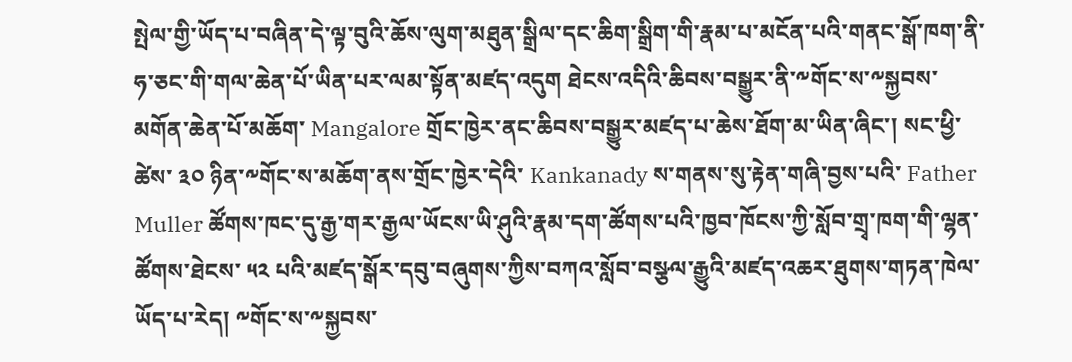སྤེལ་གྱི་ཡོད་པ་བཞིན་དེ་ལྟ་བུའི་ཆོས་ལུག་མཐུན་སྒྲིལ་དང་ཆིག་སྒྲིག་གི་རྣམ་པ་མངོན་པའི་གནང་སྒོ་ཁག་ནི་ཧ་ཅང་གི་གལ་ཆེན་པོ་ཡིན་པར་ལམ་སྟོན་མཛད་འདུག ཐེངས་འདིའི་ཆིབས་བསྒྱུར་ནི་༸གོང་ས་༸སྐྱབས་མགོན་ཆེན་པོ་མཆོག་ Mangalore གྲོང་ཁྱེར་ནང་ཆིབས་བསྒྱུར་མཛད་པ་ཆེས་ཐོག་མ་ཡིན་ཞིང་། སང་ཕྱི་ཚེས་ ༣༠ ཉིན་༸གོང་ས་མཆོག་ནས་གྲོང་ཁྱེར་དེའི་ Kankanady ས་གནས་སུ་རྟེན་གཞི་བྱས་པའི་ Father Muller ཚོགས་ཁང་དུ་རྒྱ་གར་རྒྱལ་ཡོངས་ཡི་ཤུའི་རྣམ་དག་ཚོགས་པའི་ཁྱབ་ཁོངས་ཀྱི་སློབ་གྲྭ་ཁག་གི་ལྷན་ཚོགས་ཐེངས་ ༥༢ པའི་མཛད་སྒོར་དབུ་བཞུགས་ཀྱིས་བཀའ་སློབ་བསྩལ་རྒྱུའི་མཛད་འཆར་ཐུགས་གཏན་ཁེལ་ཡོད་པ་རེད། ༸གོང་ས་༸སྐྱབས་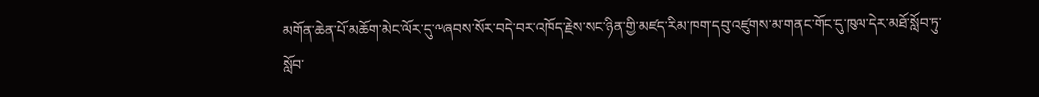མགོན་ཆེན་པོ་མཆོག་མེང་ལོར་དུ་༸ཞབས་སོར་བདེ་བར་འཁོད་རྗེས་སང་ཉིན་གྱི་མཛད་རིམ་ཁག་དབུ་འཛུགས་མ་གནང་གོང་དུ་ཁུལ་དེར་མཐོ་སློབ་ཏུ་སློབ་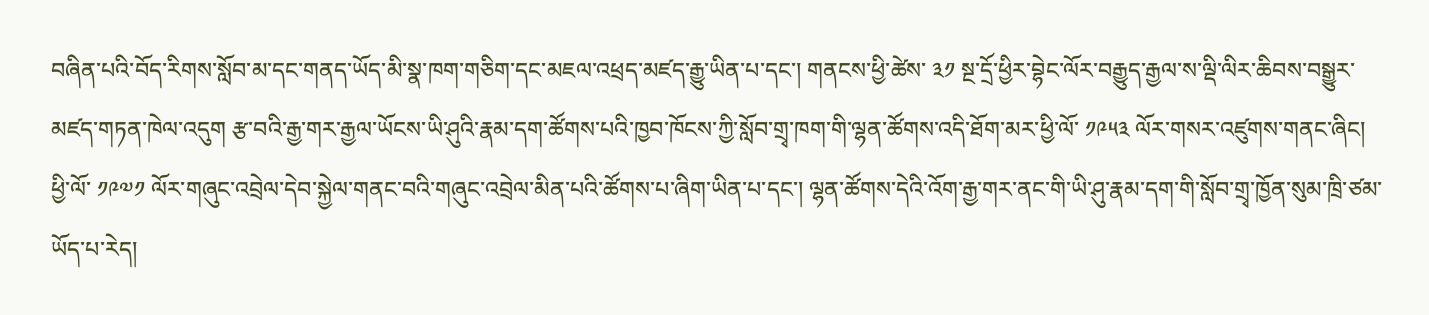བཞིན་པའི་བོད་རིགས་སློབ་མ་དང་གནད་ཡོད་མི་སྣ་ཁག་གཅིག་དང་མཇལ་འཕྲད་མཛད་རྒྱུ་ཡིན་པ་དང་། གནངས་ཕྱི་ཚེས་ ༣༡ སྔ་དྲོ་ཕྱིར་བྷེང་ལོར་བརྒྱུད་རྒྱལ་ས་ལྡི་ལིར་ཆིབས་བསྒྱུར་མཛད་གཏན་ཁེལ་འདུག རྩ་བའི་རྒྱ་གར་རྒྱལ་ཡོངས་ཡི་ཤུའི་རྣམ་དག་ཚོགས་པའི་ཁྱབ་ཁོངས་ཀྱི་སློབ་གྲྭ་ཁག་གི་ལྷན་ཚོགས་འདི་ཐོག་མར་ཕྱི་ལོ་ ༡༩༥༣ ལོར་གསར་འཛུགས་གནང་ཞིང། ཕྱི་ལོ་ ༡༩༧༡ ལོར་གཞུང་འབྲེལ་དེབ་སྐྱེལ་གནང་བའི་གཞུང་འབྲེལ་མིན་པའི་ཚོགས་པ་ཞིག་ཡིན་པ་དང་། ལྷན་ཚོགས་དེའི་འོག་རྒྱ་གར་ནང་གི་ཡི་ཤུ་རྣམ་དག་གི་སློབ་གྲྭ་ཁྱོན་སུམ་ཁྲི་ཙམ་ཡོད་པ་རེད།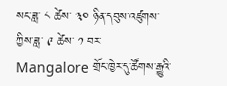སང་ཟླ་ ༨ ཚེས་ ༣༠ ཉིན་དབུས་འཛུགས་ཀྱིས་ཟླ་ ༩ ཚེས་ ༡ བར་ Mangalore གྲོང་ཁྱེར་དུ་ཚོགས་རྒྱུའི་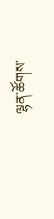ལྷན་ཚོགས་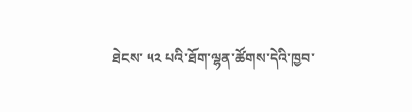ཐེངས་ ༥༢ པའི་ཐོག་ལྷན་ཚོགས་དེའི་ཁྱབ་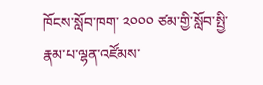ཁོངས་སློབ་ཁག་ ༢༠༠༠ ཙམ་གྱི་སློབ་སྤྱི་རྣམ་པ་ལྷན་འཛོམས་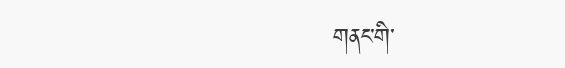གནང་གི་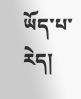ཡོད་པ་རེད།